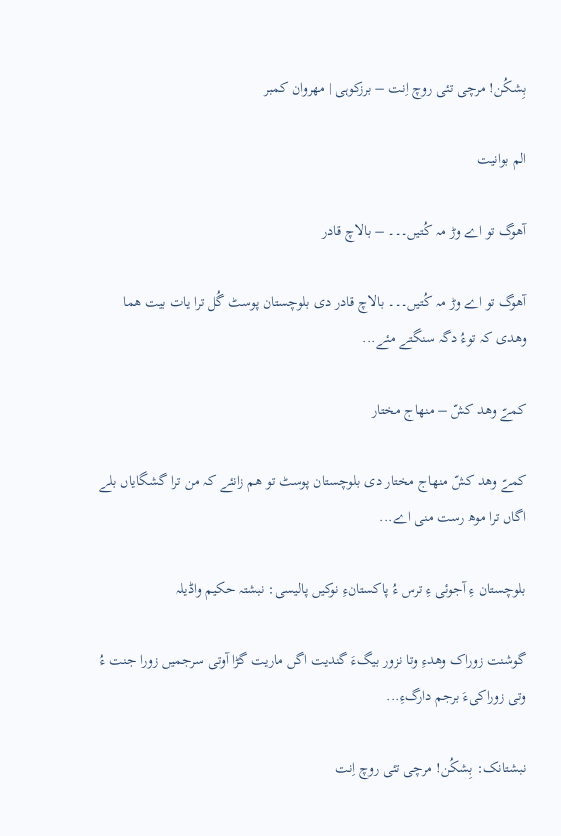بِشکُن! مرچی تئی روچ اِنت – برزکوہی | مھروان کمبر

الم بوانیت

آھوگ تو اے وڑ مہ کُتیں۔۔۔ – بالاچ قادر

آھوگ تو اے وڑ مہ کُتیں۔۔۔ بالاچ قادر دی بلوچستان پوسٹ گُل ترا یات بیت ھما وھدی کہ توءُ دگہ سنگتے مئے...

کمےّ وھد کشّ – منھاج مختار

کمےّ وھد کشّ منھاج مختار دی بلوچستان پوسٹ تو ھم زانئے کہ من ترا گشگایاں بلے اگاں ترا موھ رست منی اے...

بلوچستان ءِ آجوئی ءِ ترس ءُ پاکستانءِ نوکیں پالیسی: نبشتہ حکیم واڈیلہ

گوشنت زوراک وھدءِ وتا نزور بیگءَ گندیت اگں ماریت گڑا آوتی سرجمیں زورا جنت ءُ وتی زوراکیءَ برجم دارگءِ...

نبشتانک: بِشکُن! مرچی تئی روچ اِنت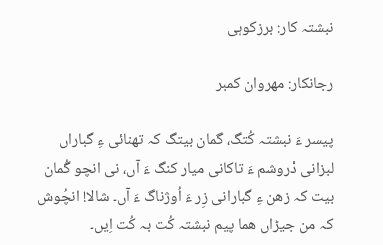نبشتہ کار: برزکوہی

رجانکار: مھروان کمبر

پیسر ءَ نبشتہ کُتگ، گمان بیتگ کہ تھنائی ءِ گباراں لبزانی دْروشم ءَ تاکانی میار کنگ ءَ آں، نی انچو گُمان بیت کہ زھن ءِ گبارانی زِر ءَ اُوژناگ ءَ آں۔ شالا! انچُوش کہ من جیڑاں ھما پیم نبشتہ کُت بہ کُت اِیں۔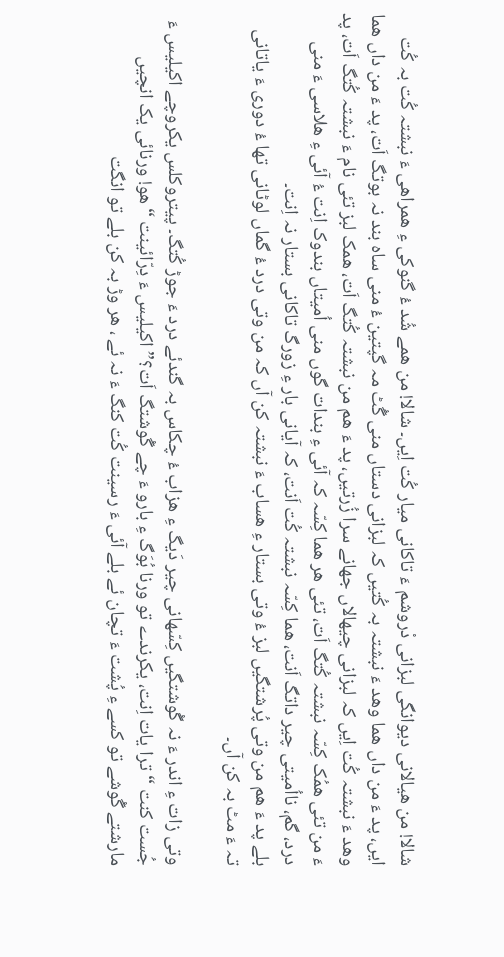شالا! من ھیالانی دیوانگی لبزانی دْروشم ءَ تاکانی میار کُت اِیں۔ شالا! من ھمے شُد ءُ گنوکی ءِ ھمراھی ءَ نبشتہ کُت بہ کُت ایں، پد ءَ من داں ھما وھد ءَ نبشتہ بہ کُتیں کہ لبزانی دستاں منی گُٹ مہ گپتین ءُ منی ساہ بند نہ بوتگ اَت، پد ءَ من داں ھما وھد ءَ نبشتہ کُت اِیں کہ لبزانی چیھالاں جھانے سرا زُرتیں، پد ءَ ھم من نبشتہ کُتگ اَت، ھمک لبز تئی نام ءَ نبشتہ کُتگ اَت، پد ءَ من تئی ھمُک کِسّہ نبشتہ کُتگ اَت، تئی ھر ھما کِسّہ کہ آئی ءِ بندات گوں منی اُمیتاں بندوک اِنت ءُ آئی ءِ ھلاسی ءَ منی درد، گم، نااُمیتی چیر داتگ اَنت، ھما کِسّہ نبشتہ کُت اَنت، کہ آیانی بار ءِ زورگ تاکانی بستار نہ اِنت۔
بلے پد ءَ ھم من وتی پُرشتگیں لبز ءُ وتی بستار ءِ ھساب ءَ نبشتہ کن آں کہ من وتی درد ءُ گماں لوٹانی تھا ءُ دوری ءَ یاتانی تہ ءَ مٹ بہ کن آں۔

وتی زات ءِ اندر ءَ نہ گْوشتگیں کِسّھانی چیر دَیگ ءِ ھزاب ءُ چکاس بہ گندئے درد ءَ جوڑ کُتگ۔ پیتروکلس یکروچے اکیلیس ءَ جُست کنت “ترا یات اِنت، یکرندے تو ورنا بُوَگ ءِ بارو ءَ چے گْوشتگ اَت؟” اکیلیس ءَ دِرّائینت “ھو! ورنائی یک انچیں مارشتے گْوشے تو کسے ءِ پُشت ءَ تچان ئے بلے آئی ءَ رسینت کُت کنگ ءَ نہ ئے ، ھر وڑ بہ کن بلے تو انگت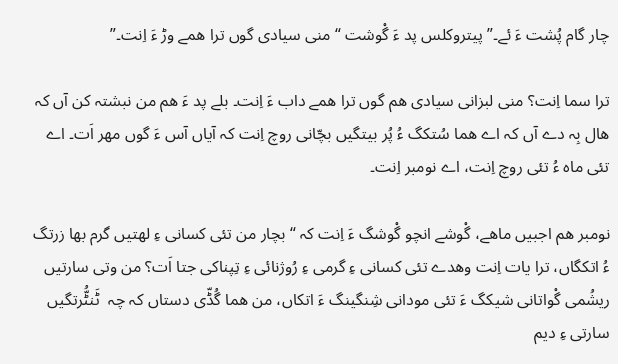چار گام پُشت ءَ ئے۔” پیتروکلس پد ءَ گْوشت “منی سیادی گوں ترا ھمے وڑ ءَ اِنت۔”

ترا سما اِنت؟ منی لبزانی سیادی ھم گوں ترا ھمے داب ءَ اِنت۔ بلے پد ءَ ھم من نبشتہ کن آں کہ ھال بِہ دے آں کہ اے ھما سُتکگ ءُ پُر بیتگیں بچّانی روچ اِنت کہ آیاں آس ءَ گوں مھر اَت۔ اے تئی ماہ ءُ تئی روچ اِنت، اے نومبر اِنت۔

نومبر ھم اجبیں ماھے، گْوشے انچو گْوشگ ءَ اِنت کہ “بچار من تئی کسانی ءِ لھتیں گرم بھا زرتگ ءُ اتکگاں، ترا یات اِنت وھدے تئی کسانی ءِ گرمی ءِ رُوژنائی ءِ تِپناکی جتا اَت؟ من وتی سارتیں ریشُمی گْواتانی شیکگ ءَ تئی مودانی شِنگینگ ءَ اتکاں، من ھما گُڈّی دستاں کہ چہ  ٹَنٹُّرتگیں سارتی ءِ دیم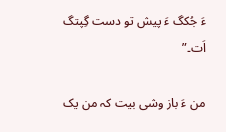ءَ جُکگ ءَ پیش تو دست گِپتگ اَت۔”

من ءَ باز وشی بیت کہ من یک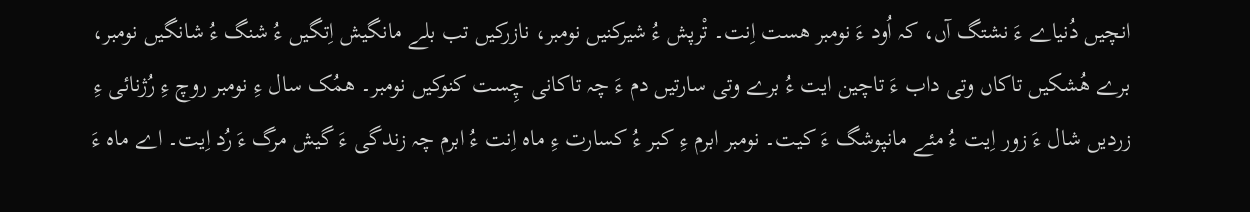انچیں دُنیاے ءَ نشتگ آں، کہ اُود ءَ نومبر ھست اِنت۔ تْرپش ءُ شیرکنیں نومبر، نازرکیں تب بلے مانگیش اِتگیں ءُ شنگ ءُ شانگیں نومبر، برے ھُشکیں تاکاں وتی داب ءَ تاچین ایت ءُ برے وتی سارتیں دم ءَ چہ تاکانی چِست کنوکیں نومبر۔ ھمُک سال ءِ نومبر روچ ءِ رُژنائی ءِ زردیں شال ءَ زور اِیت ءُ مئے مانپوشگ ءَ کیت۔ نومبر ابرم ءِ کبر ءُ کسارت ءِ ماہ اِنت ءُ ابرم چہ زندگی ءَ گیش مرگ ءَ رُد اِیت۔ اے ماہ ءَ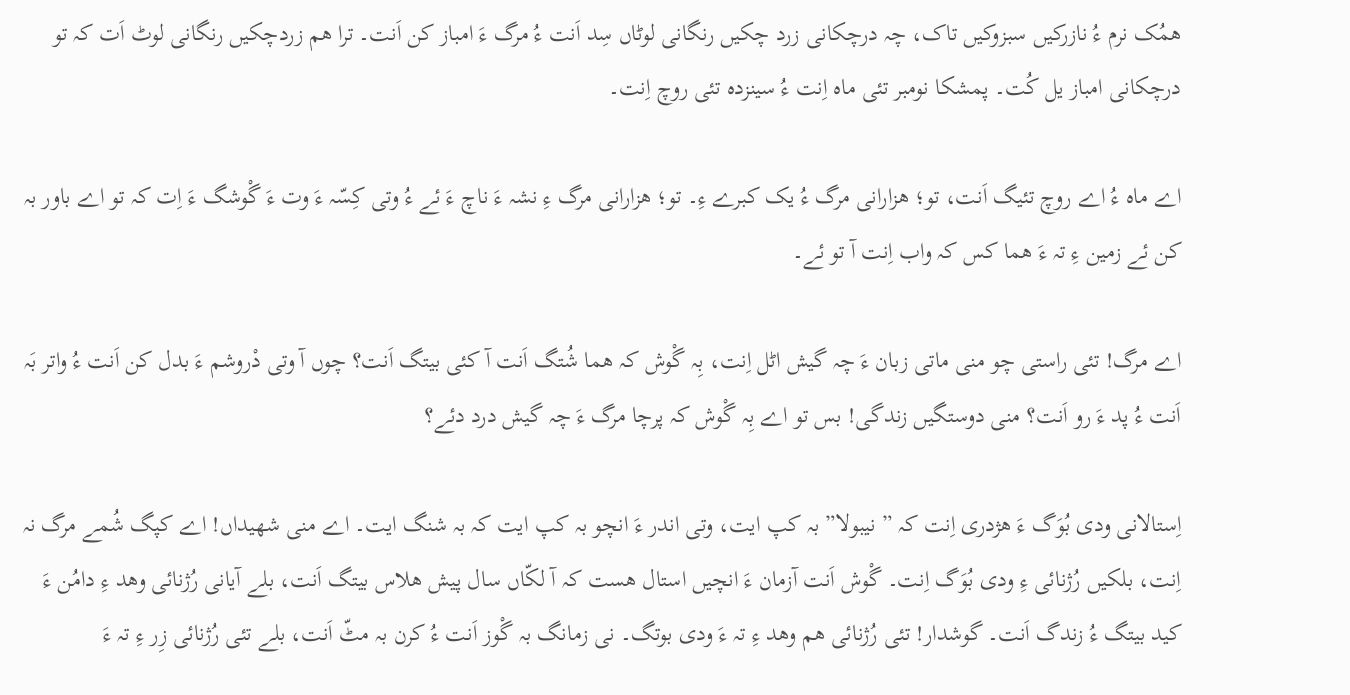ھمُک نرم ءُ نازرکیں سبزوکیں تاک، چہ درچکانی زرد چکیں رنگانی لوٹاں سِد اَنت ءُ مرگ ءَ امباز کن اَنت۔ ترا ھم زردچکیں رنگانی لوٹ اَت کہ تو درچکانی امباز یل کُت۔ پمشکا نومبر تئی ماہ اِنت ءُ سینزدہ تئی روچ اِنت۔

اے ماہ ءُ اے روچ تئیگ اَنت، تو؛ ھزارانی مرگ ءُ یک کبرے ءِ۔ تو؛ ھزارانی مرگ ءِ نشہ ءَ ناچ ءَ ئے ءُ وتی کِسّہ ءَ وت ءَ گْوشگ ءَ اِت کہ تو اے باور بہ کن ئے زمین ءِ تہ ءَ ھما کس کہ واب اِنت آ تو ئے۔

اے مرگ! تئی راستی چو منی ماتی زبان ءَ چہ گیش اٹل اِنت، بِہ گْوش کہ ھما شُتگ اَنت آ کئی بیتگ اَنت؟ چوں آ وتی دْروشم ءَ بدل کن اَنت ءُ واتر بَہ اَنت ءُ پد ءَ رو اَنت؟ منی دوستگیں زندگی! بس تو اے بِہ گْوش کہ پرچا مرگ ءَ چہ گیش درد دئے؟

اِستالانی ودی بُوَگ ءَ ھژدری اِنت کہ ” نیبولا” بہ کپ ایت، وتی اندر ءَ انچو بہ کپ ایت کہ بہ شنگ ایت۔ اے منی شھیداں! اے کپگ شُمے مرگ نہ اِنت، بلکیں رُژنائی ءِ ودی بُوَگ اِنت۔ گْوش اَنت آزمان ءَ انچیں استال ھست کہ آ لکّاں سال پیش ھلاس بیتگ اَنت، بلے آیانی رُژنائی وھد ءِ دامُن ءَ کید بیتگ ءُ زندگ اَنت۔ گوشدار! تئی رُژنائی ھم وھد ءِ تہ ءَ ودی بوتگ۔ نی زمانگ بہ گْوز اَنت ءُ کرن بہ مٹّ اَنت، بلے تئی رُژنائی زِر ءِ تہ ءَ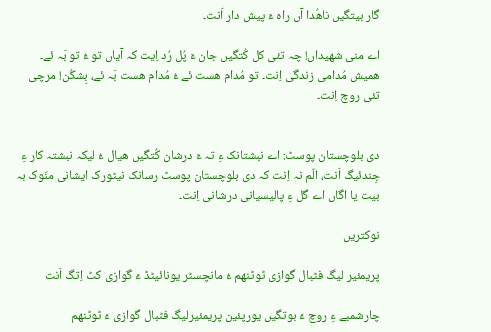گار بیتگیں ناھُدا آں راہ ءَ پیش دار اَنت۔

اے منی شھیداں! چہ تئی کل کُتگیں جان ءَ پُل رُد اِیت کہ آیاں تو ءُ تو بَہ ئے۔ ھمیش مُدامی زندگی اِنت۔ تو مُدام ھست ئے ءُ مُدام ھست بَہ ئے، بِشکُن! مرچی تئی روچ اِنت۔


دی بلوچستان پوسٹ: اے نبشتانک ءِ تہ ءَ درشان کُتگیں ھیال ءُ لیکہ نبشتہ کار ءِ جِندئیگ اَنت، الّم نہ اِنت کہ دی بلوچستان پوسٹ رسانک نیٹورک ایشانی منّوک بہ بیت یا اگاں اے گل ءِ پالیسیانی درشانی اِنت۔

نوکتریں

پریمئیر لیگ فٹبال گوازی ٹوٹنھم ءُ مانچسٹر یونائیٹڈ ءَ گوازی کٹ اِتگ اَنت

چارشمبے ءِ روچ ءَ بوتگیں یورپئین پریمئیرلیگ فٹبال گوازی ءَ ٹوٹنھم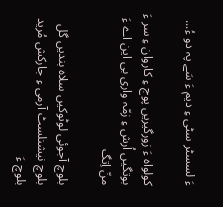ءَ لسسٹر سٹی ءِ دیم ءَ سَے پہ دو ءُ...

کولواہ ءَ زورگیریں پوج ءِ کاروان ءِ سر ءَ بوتگیں اُرش ءِ زمّہ واری بی این اے ءَ منّ اِتگ

بلوچ آجوئی لوٹوکیں سلاہ بندیں گل بلوچ نیشنلسٹ آرمی ءِ جارکش مُرید بلوچ ءَ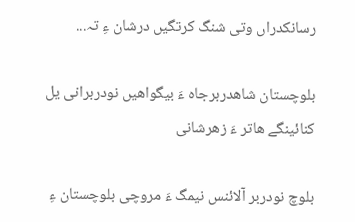رسانکدراں وتی شنگ کرتگیں درشان ءِ تہ...

بلوچستان شاھدربرجاہ ءَ بیگواھیں نودربرانی یل کنائینگے ھاتر ءَ زھرشانی

بلوچ نودربر آلائنس نیمگ ءَ مروچی بلوچستان ءِ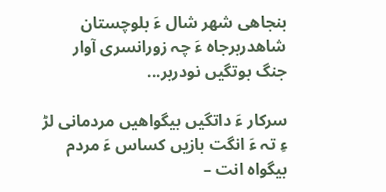بنجاھی شھر شال ءَ بلوچستان شاھدربرجاہ ءَ چہ زورانسری آوار جنگ بوتگیں نودربر...

سرکار ءَ داتگیں بیگواھیں مردمانی لڑ ءِ تہ ءَ انگت بازیں کساس ءَ مردم بیگواہ انت –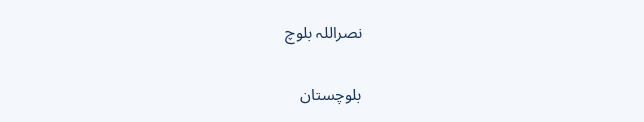نصراللہ بلوچ

بلوچستان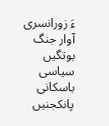ءَ زورانسری آوار جنگ بوتگیں سیاسی باسکانی پانکجنیں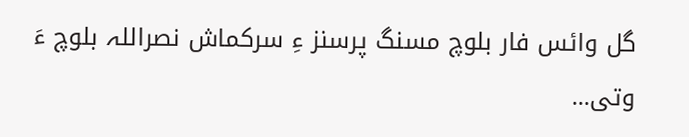گل وائس فار بلوچ مسنگ پرسنز ءِ سرکماش نصراللہ بلوچ ءَ وتی...